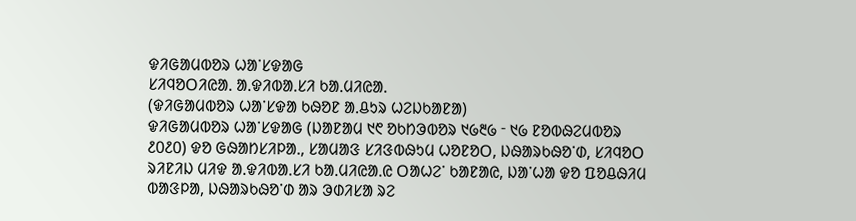ᱫᱤᱜᱟᱢᱵᱚᱨ ᱦᱟᱸᱥᱫᱟᱜ
ᱥᱤᱧᱚᱛᱤᱭᱟᱹ ᱟᱹᱫᱤᱵᱟᱹᱥᱤ ᱠᱟᱹᱢᱤᱭᱟᱹ
(ᱫᱤᱜᱟᱢᱵᱚᱨ ᱦᱟᱸᱥᱫᱟ ᱠᱷᱚᱱ ᱟᱹᱪᱩᱨ ᱦᱮᱡᱠᱟᱱᱟ)
ᱫᱤᱜᱟᱢᱵᱚᱨ ᱦᱟᱸᱥᱫᱟᱜ (ᱡᱟᱱᱟᱢ ᱑᱖ ᱚᱠᱴᱳᱵᱚᱨ ᱑᱙᱓᱙ ᱼ ᱑᱙ ᱱᱚᱵᱷᱮᱢᱵᱚᱨ ᱒᱐᱒᱐) ᱫᱚ ᱜᱷᱟᱴᱥᱤᱞᱟᱹ, ᱥᱟᱢᱟᱝ ᱥᱤᱝᱵᱷᱩᱢ ᱦᱚᱱᱚᱛ, ᱡᱷᱟᱨᱠᱷᱚᱸᱰ, ᱥᱤᱧᱚᱛ ᱨᱤᱱᱤᱡ ᱢᱤᱫ ᱟᱹᱫᱤᱵᱟᱹᱥᱤ ᱠᱟᱹᱢᱤᱭᱟᱹᱭ ᱛᱟᱦᱮᱸ ᱠᱟᱱᱟᱭ, ᱡᱟᱸᱦᱟ ᱫᱚ ᱯᱚᱪᱷᱤᱢ ᱵᱟᱝᱞᱟ, ᱡᱷᱟᱨᱠᱷᱚᱸᱰ ᱟᱨ ᱳᱰᱤᱥᱟ ᱨᱮ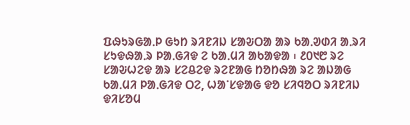ᱯᱷᱩᱨᱜᱟᱹᱞ ᱜᱩᱴ ᱨᱤᱱᱤᱡ ᱥᱟᱶᱛᱟ ᱟᱨ ᱠᱟᱹᱣᱰᱤ ᱟᱹᱨᱤ ᱥᱩᱫᱷᱟᱹᱨ ᱞᱟᱹᱜᱤᱫ ᱮ ᱠᱟᱹᱢᱤ ᱟᱠᱟᱫᱟ ᱾ ᱒᱐᱑᱘ ᱨᱮ ᱥᱟᱶᱦᱮᱫ ᱟᱨ ᱥᱮᱪᱮᱫ ᱨᱮᱱᱟᱜ ᱴᱚᱴᱷᱟ ᱨᱮ ᱟᱡᱟᱜ ᱠᱟᱹᱢᱤ ᱞᱟᱹᱜᱤᱫ ᱛᱮ, ᱦᱟᱸᱥᱫᱟᱜ ᱫᱚ ᱥᱤᱧᱚᱛ ᱨᱤᱱᱤᱡ ᱫᱤᱥᱚᱢ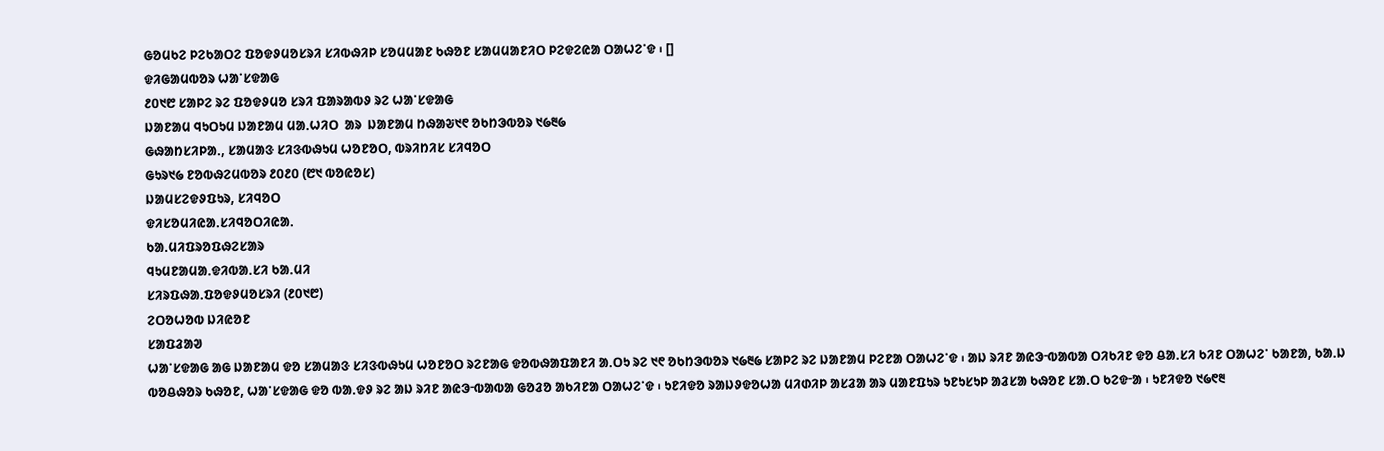ᱜᱚᱢᱠᱮ ᱞᱮᱠᱟᱛᱮ ᱯᱚᱫᱽᱢᱚᱥᱨᱤ ᱥᱤᱵᱷᱤᱞ ᱥᱚᱢᱢᱟᱱ ᱠᱷᱚᱱ ᱥᱟᱢᱢᱟᱱᱤᱛ ᱞᱮᱫᱮᱭᱟ ᱛᱟᱦᱮᱸᱫ ᱾ []
ᱫᱤᱜᱟᱢᱵᱚᱨ ᱦᱟᱸᱥᱫᱟᱜ
᱒᱐᱑᱘ ᱥᱟᱞᱮ ᱨᱮ ᱯᱚᱫᱽᱢᱚ ᱥᱨᱤ ᱯᱟᱨᱟᱵᱽ ᱨᱮ ᱦᱟᱸᱥᱫᱟᱜ
ᱡᱟᱱᱟᱢ ᱧᱩᱛᱩᱢ ᱡᱟᱱᱟᱢ ᱢᱟᱹᱦᱤᱛ  ᱟᱨ  ᱡᱟᱱᱟᱢ ᱴᱷᱟᱶ᱑᱖ ᱚᱠᱴᱳᱵᱚᱨ ᱑᱙᱓᱙
ᱜᱷᱟᱴᱥᱤᱞᱟᱹ, ᱥᱟᱢᱟᱝ ᱥᱤᱝᱵᱷᱩᱢ ᱦᱚᱱᱚᱛ, ᱵᱨᱤᱴᱤᱥ ᱥᱤᱧᱚᱛ
ᱜᱩᱨ᱑᱙ ᱱᱚᱵᱷᱮᱢᱵᱚᱨ ᱒᱐᱒᱐ (᱘᱑ ᱵᱚᱭᱚᱥ)
ᱡᱟᱢᱥᱮᱫᱽᱯᱩᱨ, ᱥᱤᱧᱚᱛ
ᱫᱤᱥᱚᱢᱤᱭᱟᱹᱥᱤᱧᱚᱛᱤᱭᱟᱹ
ᱠᱟᱹᱢᱤᱯᱨᱚᱯᱷᱮᱥᱟᱨ
ᱧᱩᱢᱱᱟᱢᱟᱹᱫᱤᱵᱟᱹᱥᱤ ᱠᱟᱹᱢᱤ
ᱥᱤᱨᱯᱷᱟᱹᱯᱚᱫᱽᱢᱚᱥᱨᱤ (᱒᱐᱑᱘)
ᱮᱛᱚᱦᱚᱵ ᱡᱤᱭᱚᱱ
ᱥᱟᱯᱲᱟᱣ
ᱦᱟᱸᱥᱫᱟᱜ ᱟᱜ ᱡᱟᱱᱟᱢ ᱫᱚ ᱥᱟᱢᱟᱝ ᱥᱤᱝᱵᱷᱩᱢ ᱦᱚᱱᱚᱛ ᱨᱮᱱᱟᱜ ᱫᱚᱵᱷᱟᱯᱟᱱᱤ ᱟᱹᱛᱩ ᱨᱮ ᱑᱖ ᱚᱠᱴᱳᱵᱚᱨ ᱑᱙᱓᱙ ᱥᱟᱞᱮ ᱨᱮ ᱡᱟᱱᱟᱢ ᱞᱮᱱᱟ ᱛᱟᱦᱮᱸᱫ ᱾ ᱟᱡ ᱨᱤᱱ ᱟᱭᱳᱼᱵᱟᱵᱟ ᱛᱤᱠᱤᱱ ᱫᱚ ᱪᱟᱹᱥᱤ ᱠᱤᱱ ᱛᱟᱦᱮᱸ ᱠᱟᱱᱟ, ᱠᱟᱹᱡ ᱵᱚᱪᱷᱚᱨ ᱠᱷᱚᱱ, ᱦᱟᱸᱥᱫᱟᱜ ᱫᱚ ᱵᱟᱹᱫᱽ ᱨᱮ ᱟᱡ ᱨᱤᱱ ᱟᱭᱳᱼᱵᱟᱵᱟ ᱜᱚᱲᱚ ᱟᱠᱤᱱᱟ ᱛᱟᱦᱮᱸᱫ ᱾ ᱩᱱᱤᱫᱚ ᱨᱟᱡᱽᱫᱚᱦᱟ ᱢᱤᱰᱤᱞ ᱟᱥᱲᱟ ᱟᱨ ᱢᱟᱱᱯᱩᱨ ᱩᱱᱩᱥᱩᱞ ᱟᱲᱥᱟ ᱠᱷᱚᱱ ᱥᱟᱹᱛ ᱠᱮᱫᱼᱟ ᱾ ᱩᱱᱤᱫᱚ ᱑᱙᱖᱓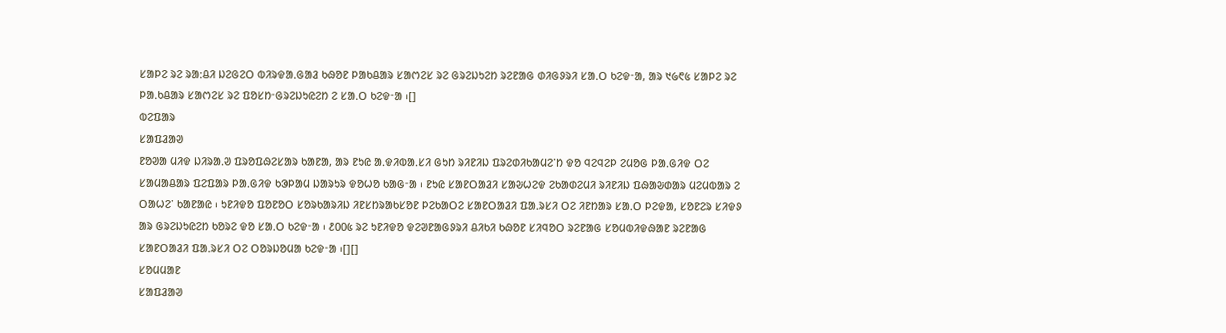ᱥᱟᱞᱮ ᱨᱮ ᱨᱟᱺᱪᱤ ᱡᱮᱜᱮᱛ ᱵᱤᱨᱫᱟᱹᱜᱟᱲ ᱠᱷᱚᱱ ᱞᱟᱠᱪᱟᱨ ᱥᱟᱬᱮᱥ ᱨᱮ ᱜᱨᱮᱡᱩᱮᱴ ᱨᱮᱱᱟᱜ ᱰᱤᱜᱽᱨᱤ ᱥᱟᱹᱛ ᱠᱮᱫᱼᱟ, ᱟᱨ ᱑᱙᱖᱕ ᱥᱟᱞᱮ ᱨᱮ ᱞᱟᱹᱠᱪᱟᱨ ᱥᱟᱬᱮᱥ ᱨᱮ ᱯᱚᱥᱴᱼᱜᱨᱮᱡᱩᱭᱮᱴ ᱮ ᱥᱟᱹᱛ ᱠᱮᱫᱼᱟ ᱾[]
ᱵᱮᱯᱟᱨ
ᱥᱟᱯᱲᱟᱣ
ᱱᱚᱣᱟ ᱢᱤᱫ ᱡᱤᱨᱟᱹᱣ ᱯᱨᱚᱯᱷᱮᱥᱟᱨ ᱠᱟᱱᱟ, ᱟᱨ ᱱᱩᱭ ᱟᱹᱫᱤᱵᱟᱹᱥᱤ ᱜᱩᱴ ᱨᱤᱱᱤᱡ ᱯᱨᱮᱰᱤᱠᱟᱢᱮᱸᱴ ᱫᱚ ᱧᱮᱧᱮᱞ ᱮᱢᱚᱜ ᱞᱟᱹᱜᱤᱫ ᱛᱮ ᱥᱟᱢᱟᱪᱟᱨ ᱯᱮᱯᱟᱨ ᱞᱟᱹᱜᱤᱫ ᱠᱳᱞᱟᱢ ᱡᱟᱨᱩᱨ ᱫᱚᱦᱚ ᱠᱟᱜᱼᱟ ᱾ ᱱᱩᱭ ᱥᱟᱱᱛᱟᱲᱤ ᱥᱟᱶᱦᱮᱫ ᱮᱠᱟᱰᱮᱢᱤ ᱨᱤᱱᱤᱡ ᱯᱷᱟᱶᱰᱟᱨ ᱢᱮᱢᱵᱟᱨ ᱮ ᱛᱟᱦᱮᱸ ᱠᱟᱱᱟᱭ ᱾ ᱩᱱᱤᱫᱚ ᱯᱚᱱᱚᱛ ᱥᱚᱨᱠᱟᱨᱤᱡ ᱤᱱᱥᱴᱨᱟᱠᱥᱚᱱ ᱞᱮᱠᱟᱛᱮ ᱥᱟᱱᱛᱟᱲᱤ ᱯᱟᱹᱨᱥᱤ ᱛᱮ ᱤᱱᱴᱟᱨ ᱥᱟᱹᱛ ᱞᱮᱫᱟ, ᱥᱚᱱᱮᱨ ᱥᱤᱫᱽ ᱟᱨ ᱜᱨᱮᱡᱩᱭᱮᱴ ᱠᱚᱨᱮ ᱫᱚ ᱥᱟᱹᱛ ᱠᱮᱫᱼᱟ ᱾ ᱒᱐᱐᱕ ᱨᱮ ᱩᱱᱤᱫᱚ ᱫᱮᱣᱱᱟᱜᱽᱨᱤ ᱪᱤᱠᱤ ᱠᱷᱚᱱ ᱥᱤᱧᱚᱛ ᱨᱮᱱᱟᱜ ᱥᱚᱢᱵᱤᱫᱷᱟᱱ ᱨᱮᱱᱟᱜ ᱥᱟᱱᱛᱟᱲᱤ ᱯᱟᱹᱨᱥᱤ ᱛᱮ ᱛᱚᱨᱡᱚᱢᱟ ᱠᱮᱫᱼᱟ ᱾[][]
ᱥᱚᱢᱢᱟᱱ
ᱥᱟᱯᱲᱟᱣ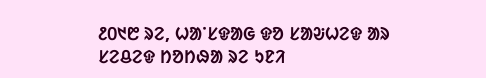᱒᱐᱑᱘ ᱨᱮ, ᱦᱟᱸᱥᱫᱟᱜ ᱫᱚ ᱥᱟᱶᱦᱮᱫ ᱟᱨ ᱥᱮᱪᱮᱫ ᱴᱚᱴᱷᱟ ᱨᱮ ᱩᱱᱤ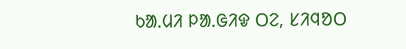ᱠᱟᱹᱢᱤ ᱞᱟᱹᱜᱤᱫ ᱛᱮ, ᱥᱤᱧᱚᱛ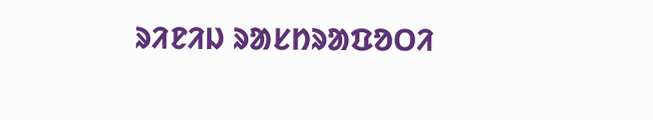ᱨᱤᱱᱤᱡ ᱨᱟᱥᱴᱨᱟᱯᱚᱛᱤ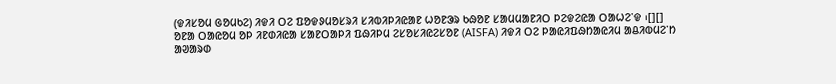(ᱫᱤᱥᱚᱢ ᱜᱚᱢᱠᱮ) ᱤᱫᱤ ᱛᱮ ᱯᱚᱫᱽᱢᱚᱥᱨᱤ ᱥᱤᱵᱤᱞᱤᱭᱟᱱ ᱦᱚᱱᱳᱨ ᱠᱷᱚᱱ ᱥᱟᱢᱢᱟᱱᱤᱛ ᱞᱮᱫᱮᱭᱟ ᱛᱟᱦᱮᱸᱫ ᱾[][] ᱚᱱᱟ ᱛᱟᱭᱚᱢ ᱚᱞ ᱤᱱᱰᱤᱭᱟ ᱥᱟᱱᱛᱟᱞᱤ ᱯᱷᱤᱞᱢ ᱮᱥᱚᱥᱤᱭᱮᱥᱚᱱ (AISFA) ᱤᱫᱤ ᱛᱮ ᱞᱟᱭᱤᱯᱷᱴᱟᱭᱤᱢ ᱟᱪᱤᱵᱢᱮᱸᱴ ᱟᱣᱟᱨᱰ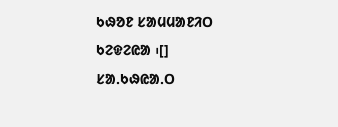ᱠᱷᱚᱱ ᱥᱟᱢᱢᱟᱱᱤᱛ ᱠᱮᱫᱮᱭᱟ ᱾[]
ᱥᱟᱹᱠᱷᱭᱟᱹᱛ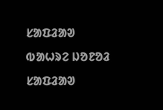ᱥᱟᱯᱲᱟᱣ
ᱵᱟᱦᱨᱮ ᱡᱚᱱᱚᱲ
ᱥᱟᱯᱲᱟᱣ